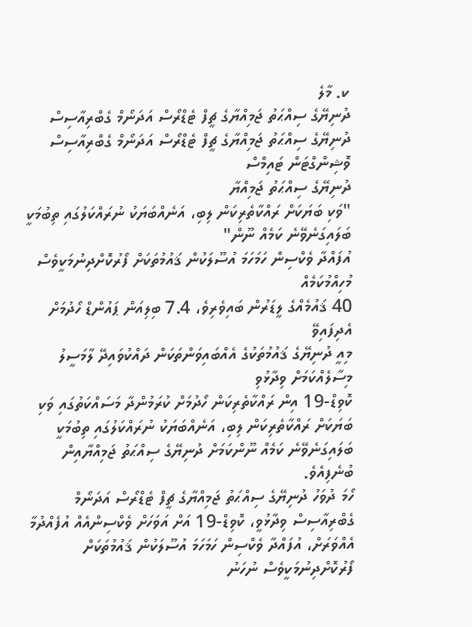ކ. މާލެ
ދުނިޔޭގެ ސިއްޙަތު ޖަމިއްޔާގެ ޗީފް ޓެޑްރޯސް އަދަނޯމް ގެބްރިއާސިސް
ދުނިޔޭގެ ސިއްޙަތު ޖަމިއްޔާގެ ޗީފް ޓެޑްރޯސް އަދަނޯމް ގެބްރިއާސިސް
ވޮޝިންގްޓަން ޓައިމްސް
ދުނިޔޭގެ ސިއްޙަތު ޖަމިއްޔާ
"ވަކި ބަޔަކަށް ރައްކާތެރިކަން ލިބި، އަނެއްބަޔަކު ނުރައްކަލުގައި ތިބުމަކީ ބަލައިގަނެވޭނެ ކަމެއް ނޫން"
އުފައްދާ ވެކްސިން ހަމަހަމަ އުސޫލަކުން ޤައުމުތަކަށް ފޯރުކޮށްދިނުމަކީވެސް މުހިއްމުކަމެއް
40 ޤައުމެއްގެ ލީޑަރުން ބައިވެރިވެ، 7.4 ބިލިއަން ޕައުންޑް ހޯދުމަށް އެދިފައިވޭ
މިއީ ދުނިޔޭގެ ޤައުމުތަކުގެ އެއްބައިވަންތަކަން ދައްކުވައިދޭ ލާމަސީލު މިސާލެއްކަމަށް ވިދާޅުވި
ކޮވިޑް-19 އިން ރައްކާތެރިކަން ހޯދުމަށް ކުރަމުންދާ މަސައްކަތުގައި ވަކި ބަޔަކަށް ރައްކާތެރިކަން ލިބި، އަނެއްބަޔަކު ނުރައްކަލުގައި ތިބުމަކީ ބަލައިގަނެވޭނެ ކަމެއް ނޫންކަމަށް ދުނިޔޭގެ ސިއްޙަތު ޖަމިއްޔާއިން ބުނެފިއެވެ.
ހޯމަ ދުވަހު ދުނިޔޭގެ ސިއްޙަތު ޖަމިއްޔާގެ ޗީފް ޓެޑްރޯސް އަދަނޯމް ގެބްރިއާސިސް ވިދާޅުވީ، ކޮވިޑް-19 އަށް އަވަހަށް ވެކްސިންއެއް އުފެއްދުމާ އެއްވަރަށް، އުފައްދާ ވެކްސިން ހަމަހަމަ އުސޫލަކުން ޤައުމުތަކަށް ފޯރުކޮށްދިނުމަކީވެސް ނުހަނު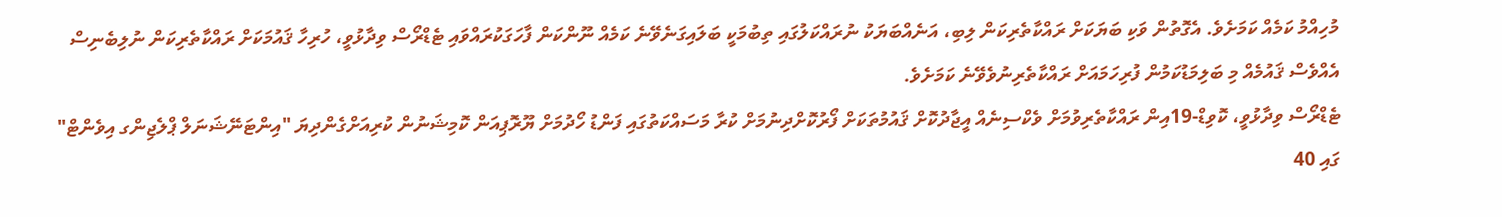މުހިއްމު ކަމެއް ކަމަށެވެ. އެގޮތުން ވަކި ބަޔަކަށް ރައްކާތެރިކަން ލިބި، އަނެއްބަޔަކު ނުރައްކަލުގައި ތިބުމަކީ ބަލައިގަނެވޭނެ ކަމެއް ނޫންކަން ފާހަގަކުރައްވައި ޓެޑްރޯސް ވިދާޅުވީ، ހުރިހާ ޤައުމަކަށް ރައްކާތެރިކަން ނުލިބެނިސް އެއްވެސް ޤައުމެއް މި ބަލިމަޑުކަމުން ފުރިހަމައަށް ރައްކާތެރިނުވެވޭނެ ކަމަށެވެ.
ޓެޑްރޯސް ވިދާޅުވީ، ކޮވިޑް-19އިން ރައްކާތެރިވުމަށް ވެކްސިނެއް އީޖާދުކޮށް ޤައުމުތަކަށް ފޯރުކޮށްދިނުމަށް ކުރާ މަސައްކަތުގައި ފަންޑު ހޯދުމަށް ޔޫރޮޕިއަން ކޮމިޝަނުން ކުރިއަށްގެންދިޔަ "އިންޓަނޭޝަނަލް ޕްލެޖިންގ އިވެންޓް" ގައި 40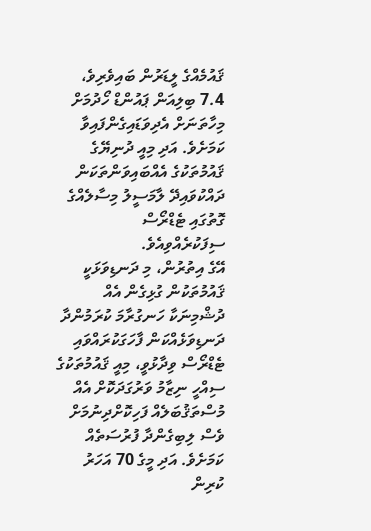ޤައުމެއްގެ ލީޑަރުން ބައިވެރިވެ، 7.4 ބިލިއަން ޕައުންޑް ހޯދުމަށް މިހާތަނަށް އެދިވަޑައިގެންފައިވާ ކަމަށެވެ. އަދި މިއީ ދުނިޔޭގެ ޤައުމުތަކުގެ އެއްބައިވަންތަކަން ދައްކުވައިދޭ ލާމަސީލު މިސާލެއްގެ ގޮތުގައި ޓެޑްރޯސް ސިފަކުރެއްވިއެވެ.
އޭގެ އިތުރުން، މި ދަނޑިވަޅަކީ ޤައުމުތަކުން ގުޅިގެން އެއް ދުޝްމިނަކާ ހަނގުރާމަ ކުރަމުންދާ ދަނޑިވަޅެއްކަން ފާހަގަކުރައްވައި ޓެޑްރޯސް ވިދާޅުވީ، މިއީ ޤައުމުތަކުގެ ސިއްހީ ނިޒާމު ވަރުގަދަކޮށް އެއް މުސްތަޤުބަލެއް ފަހިކޮށްދިނުމަށް ވެސް ލިބިގެންދާ ފުރުސަތެއް ކަމަށެވެ. އަދި މީގެ 70 އަހަރު ކުރިން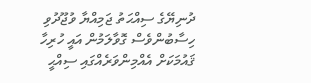ދުނިޔޭގެ ސިއްޙަތު ޖަމިއްޔާ ވުޖޫދުވި ހިސާބުންވެސް ގޮވާލަމުން އައީ ހުރިހާ ޤައުމަކަށް އެއްމިންވަރެއްގައި ސިއްޙީ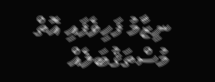ނިޒާމު ފަހިވެފައި އޮތް މުސްތަޤުބަލެއް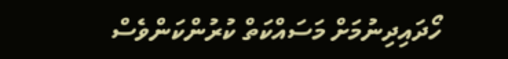ހޯދައިދިނުމަށް މަސައްކަތް ކުރުންކަންވެސް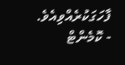ފާހަގަކުރެއްވިއެވެ.
- ކޮމެންޓް